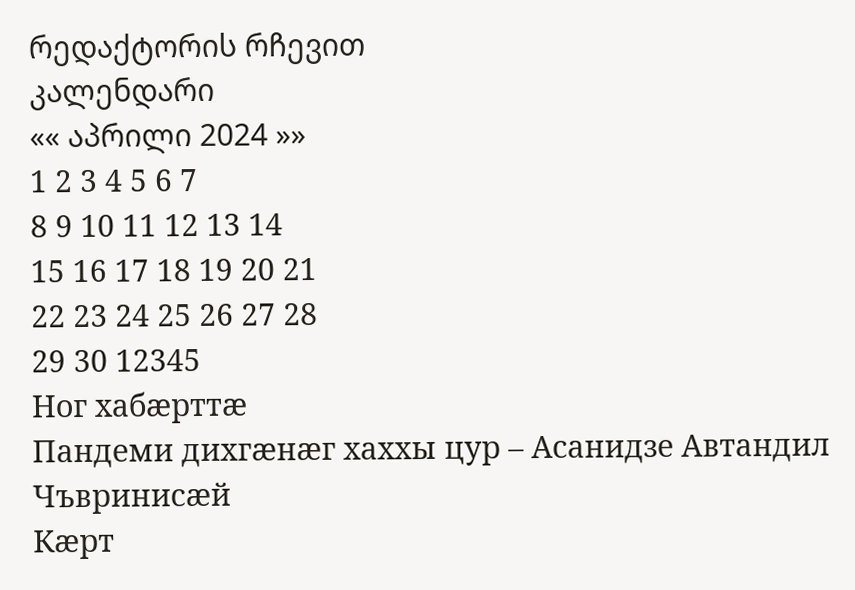რედაქტორის რჩევით
კალენდარი
«« აპრილი 2024 »»
1 2 3 4 5 6 7
8 9 10 11 12 13 14
15 16 17 18 19 20 21
22 23 24 25 26 27 28
29 30 12345
Ног хабæрттæ
Пандеми дихгæнæг хаххы цур – Асанидзе Автандил Чъвринисæй
Кæрт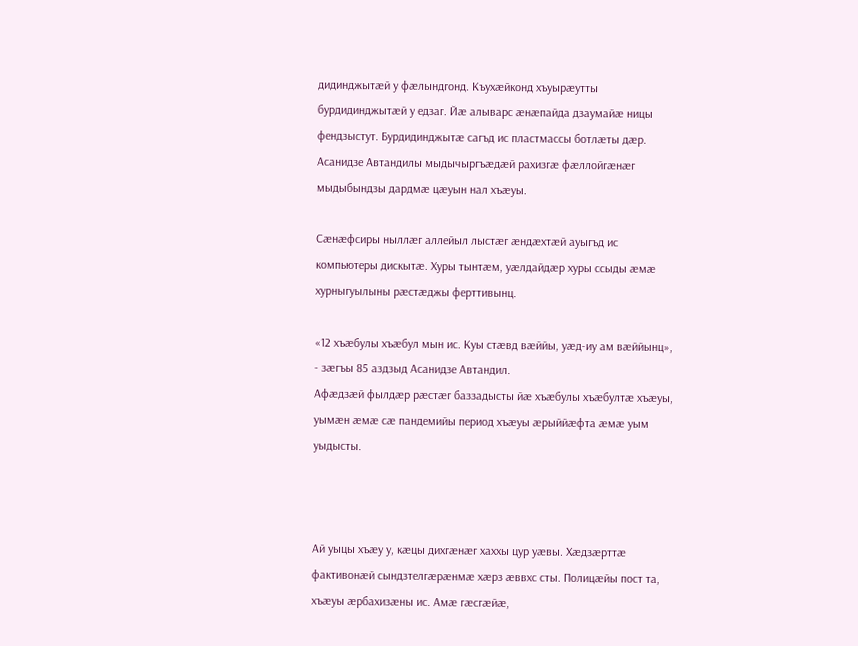дидинджытæй у фæлындгонд. Къухæйконд хъуырæутты бурдидинджытæй у едзаг. Йæ алыварс æнæпайда дзаумайæ ницы фендзыстут. Бурдидинджытæ сагъд ис пластмассы ботлæты дæр. Асанидзе Автандилы мыдычыргъæдæй рахизгæ фæллойгæнæг мыдыбындзы дардмæ цæуын нал хъæуы.

Сæнæфсиры ныллæг аллейыл лыстæг æндæхтæй ауыгъд ис компьютеры дискытæ. Хуры тынтæм, уæлдайдæр хуры ссыды æмæ хурныгуылыны рæстæджы ферттивынц.

«12 хъæбулы хъæбул мын ис. Куы стæвд вæййы, уæд-иу ам вæййынц», - зæгъы 85 аздзыд Асанидзе Автандил.
Афæдзæй фылдæр рæстæг баззадысты йæ хъæбулы хъæбултæ хъæуы, уымæн æмæ сæ пандемийы период хъæуы æрыййæфта æмæ уым уыдысты.



Ай уыцы хъæу у, кæцы дихгæнæг хаххы цур уæвы. Хæдзæрттæ фактивонæй сындзтелгæрæнмæ хæрз æввхс сты. Полицæйы пост та, хъæуы æрбахизæны ис. Амæ гæсгæйæ,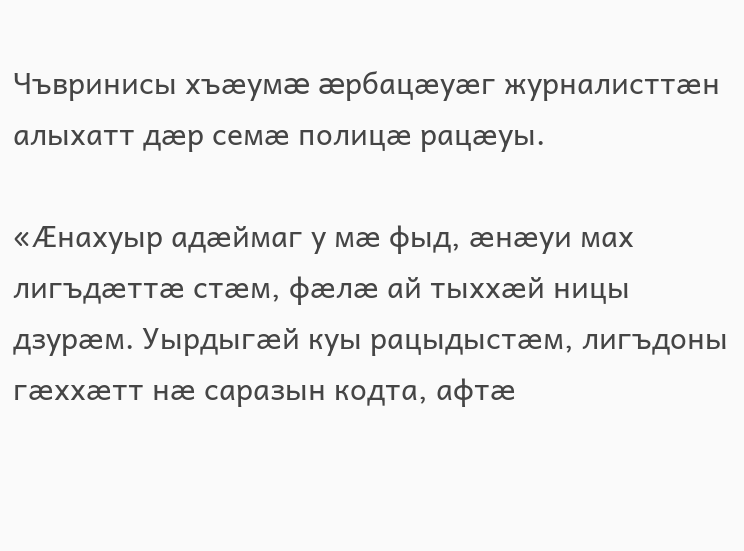Чъвринисы хъæумæ æрбацæуæг журналисттæн алыхатт дæр семæ полицæ рацæуы.

«Æнахуыр адæймаг у мæ фыд, æнæуи мах лигъдæттæ стæм, фæлæ ай тыххæй ницы дзурæм. Уырдыгæй куы рацыдыстæм, лигъдоны гæххæтт нæ саразын кодта, афтæ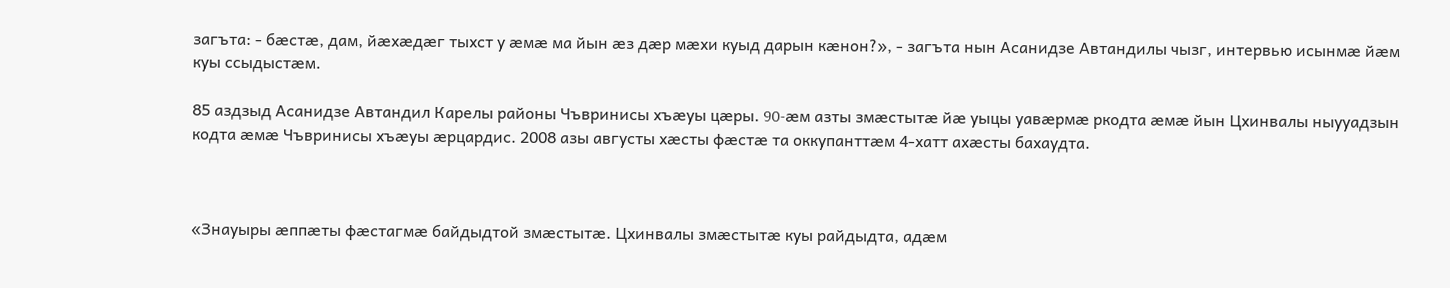загъта: - бæстæ, дам, йæхæдæг тыхст у æмæ ма йын æз дæр мæхи куыд дарын кæнон?», - загъта нын Асанидзе Автандилы чызг, интервью исынмæ йæм куы ссыдыстæм.

85 аздзыд Асанидзе Автандил Карелы районы Чъвринисы хъæуы цæры. 90-æм азты змæстытæ йæ уыцы уавæрмæ ркодта æмæ йын Цхинвалы ныууадзын кодта æмæ Чъвринисы хъæуы æрцардис. 2008 азы августы хæсты фæстæ та оккупанттæм 4-хатт ахæсты бахаудта.



«Знауыры æппæты фæстагмæ байдыдтой змæстытæ. Цхинвалы змæстытæ куы райдыдта, адæм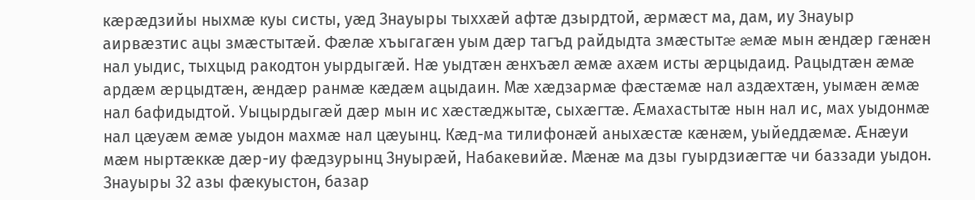кæрæдзийы ныхмæ куы систы, уæд Знауыры тыххæй афтæ дзырдтой, æрмæст ма, дам, иу Знауыр аирвæзтис ацы змæстытæй. Фæлæ хъыгагæн уым дæр тагъд райдыдта змæстытæ æмæ мын æндæр гæнæн нал уыдис, тыхцыд ракодтон уырдыгæй. Нæ уыдтæн æнхъæл æмæ ахæм исты æрцыдаид. Рацыдтæн æмæ ардæм æрцыдтæн, æндæр ранмæ кæдæм ацыдаин. Мæ хæдзармæ фæстæмæ нал аздæхтæн, уымæн æмæ нал бафидыдтой. Уыцырдыгæй дæр мын ис хæстæджытæ, сыхæгтæ. Æмахастытæ нын нал ис, мах уыдонмæ нал цæуæм æмæ уыдон махмæ нал цæуынц. Кæд-ма тилифонæй аныхæстæ кæнæм, уыйеддæмæ. Æнæуи мæм ныртæккæ дæр-иу фæдзурынц Знуырæй, Набакевийæ. Мæнæ ма дзы гуырдзиæгтæ чи баззади уыдон. Знауыры 32 азы фæкуыстон, базар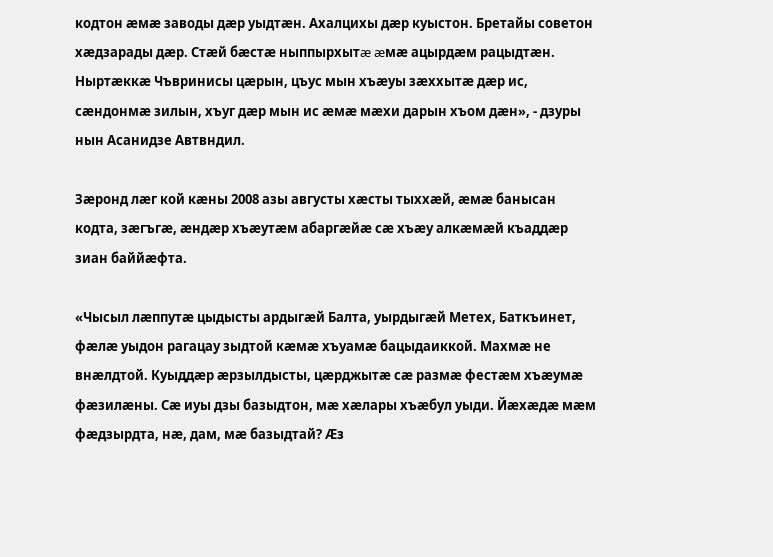кодтон æмæ заводы дæр уыдтæн. Ахалцихы дæр куыстон. Бретайы советон хæдзарады дæр. Стæй бæстæ ныппырхытæ æмæ ацырдæм рацыдтæн. Ныртæккæ Чъвринисы цæрын, цъус мын хъæуы зæххытæ дæр ис, сæндонмæ зилын, хъуг дæр мын ис æмæ мæхи дарын хъом дæн», - дзуры нын Асанидзе Автвндил.

Зæронд лæг кой кæны 2008 азы августы хæсты тыххæй, æмæ банысан кодта, зæгъгæ, æндæр хъæутæм абаргæйæ сæ хъæу алкæмæй къаддæр зиан баййæфта.

«Чысыл лæппутæ цыдысты ардыгæй Балта, уырдыгæй Метех, Баткъинет, фæлæ уыдон рагацау зыдтой кæмæ хъуамæ бацыдаиккой. Махмæ не внæлдтой. Куыддæр æрзылдысты, цæрджытæ сæ размæ фестæм хъæумæ фæзилæны. Сæ иуы дзы базыдтон, мæ хæлары хъæбул уыди. Йæхæдæ мæм фæдзырдта, нæ, дам, мæ базыдтай? Æз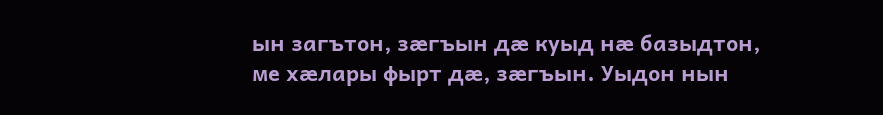ын загътон, зæгъын дæ куыд нæ базыдтон, ме хæлары фырт дæ, зæгъын. Уыдон нын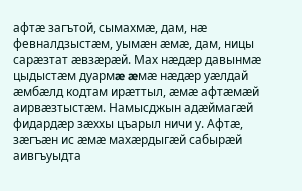афтæ загътой, сымахмæ, дам, нæ февналдзыстæм, уымæн æмæ, дам, ницы сарæзтат æвзæрæй. Мах нæдæр давынмæ цыдыстæм дуармæ æмæ нæдæр уæлдай æмбæлд кодтам ирæттыл, æмæ афтæмæй аирвæзтыстæм. Намысджын адæймагæй фидардæр зæххы цъарыл ничи у. Афтæ, зæгъæн ис æмæ махæрдыгæй сабырæй аивгъуыдта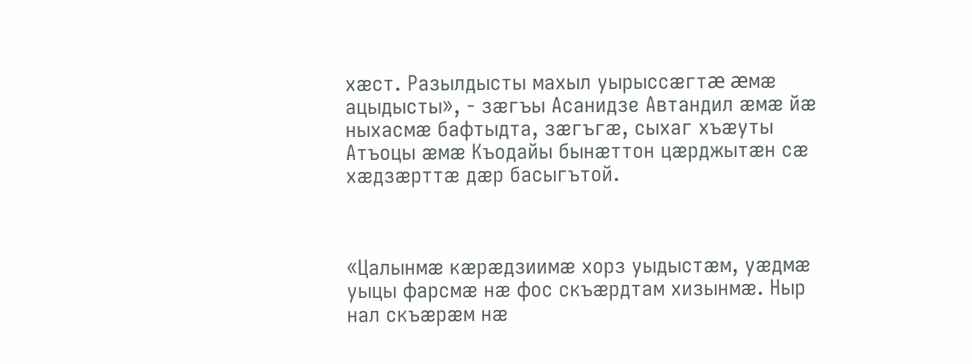хæст. Разылдысты махыл уырыссæгтæ æмæ ацыдысты», - зæгъы Асанидзе Автандил æмæ йæ ныхасмæ бафтыдта, зæгъгæ, сыхаг хъæуты Атъоцы æмæ Къодайы бынæттон цæрджытæн сæ хæдзæрттæ дæр басыгътой.



«Цалынмæ кæрæдзиимæ хорз уыдыстæм, уæдмæ уыцы фарсмæ нæ фос скъæрдтам хизынмæ. Ныр нал скъæрæм нæ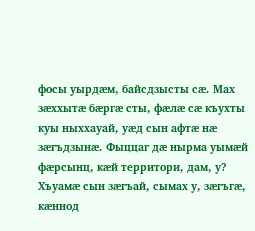фосы уырдæм, байсдзысты сæ. Мах зæххытæ бæргæ сты, фæлæ сæ къухты куы ныххауай, уæд сын афтæ нæ зæгъдзынæ. Фыццаг дæ нырма уымæй фæрсынц, кæй территори, дам, у? Хъуамæ сын зæгъай, сымах у, зæгъгæ, кæннод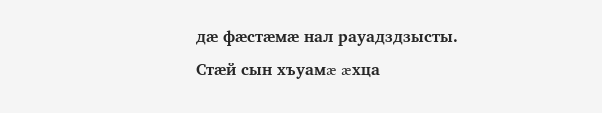дæ фæстæмæ нал рауадздзысты. Стæй сын хъуамæ æхца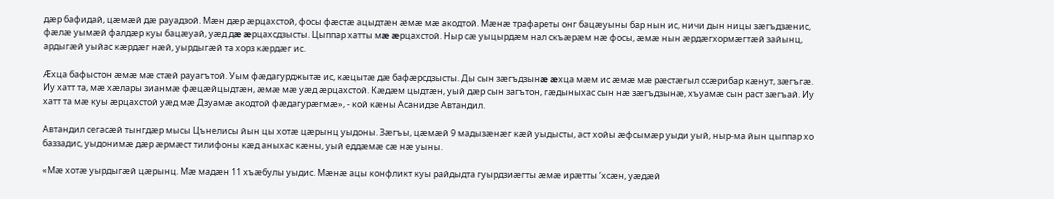дæр бафидай, цæмæй дæ рауадзой. Мæн дæр æрцахстой, фосы фæстæ ацыдтæн æмæ мæ акодтой. Мæнæ трафареты онг бацæуыны бар нын ис, ничи дын ницы зæгъдзæнис, фæлæ уымæй фалдæр куы бацæуай, уæд дæ æрцахсдзысты. Цыппар хатты мæ æрцахстой. Ныр сæ уыцырдæм нал скъæрæм нæ фосы, æмæ нын æрдæгхормæгтæй зайынц, ардыгæй уыйас кæрдæг нæй, уырдыгæй та хорз кæрдæг ис.

Æхца бафыстон æмæ мæ стæй рауагътой. Уым фæдагурджытæ ис, кæцытæ дæ бафæрсдзысты. Ды сын зæгъдзынæ æхца мæм ис æмæ мæ рæстæгыл ссæрибар кæнут, зæгъгæ. Иу хатт та, мæ хæлары зианмæ фæцæйцыдтæн, æмæ мæ уæд æрцахстой. Кæдæм цыдтæн, уый дæр сын загътон, гæдыныхас сын нæ зæгъдзынæ, хъуамæ сын раст зæгъай. Иу хатт та мæ куы æрцахстой уæд мæ Дзуамæ акодтой фæдагурæгмæ», - кой кæны Асанидзе Автандил.

Автандил сегасæй тынгдæр мысы Цънелисы йын цы хотæ цæрынц уыдоны. Зæгъы, цæмæй 9 мадызæнæг кæй уыдысты, аст хойы æфсымæр уыди уый, ныр-ма йын цыппар хо баззадис, уыдонимæ дæр æрмæст тилифоны кæд аныхас кæны, уый еддæмæ сæ нæ уыны.

«Мæ хотæ уырдыгæй цæрынц. Мæ мадæн 11 хъæбулы уыдис. Мæнæ ацы конфликт куы райдыдта гуырдзиæгты æмæ ирæтты ‘хсæн, уæдæй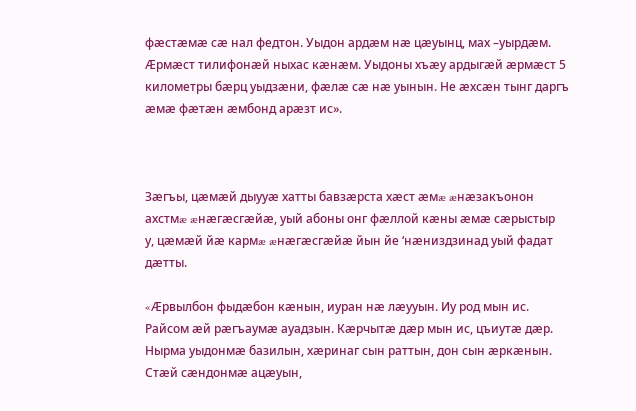фæстæмæ сæ нал федтон. Уыдон ардæм нæ цæуынц, мах –уырдæм. Æрмæст тилифонæй ныхас кæнæм. Уыдоны хъæу ардыгæй æрмæст 5 километры бæрц уыдзæни, фæлæ сæ нæ уынын. Не æхсæн тынг даргъ æмæ фæтæн æмбонд арæзт ис».



Зæгъы, цæмæй дыууæ хатты бавзæрста хæст æмæ æнæзакъонон ахстмæ æнæгæсгæйæ, уый абоны онг фæллой кæны æмæ сæрыстыр у, цæмæй йæ кармæ æнæгæсгæйæ йын йе ‘нæниздзинад уый фадат дæтты.

«Æрвылбон фыдæбон кæнын, иуран нæ лæууын. Иу род мын ис. Райсом æй рæгъаумæ ауадзын. Кæрчытæ дæр мын ис, цъиутæ дæр. Нырма уыдонмæ базилын, хæринаг сын раттын, дон сын æркæнын. Стæй сæндонмæ ацæуын,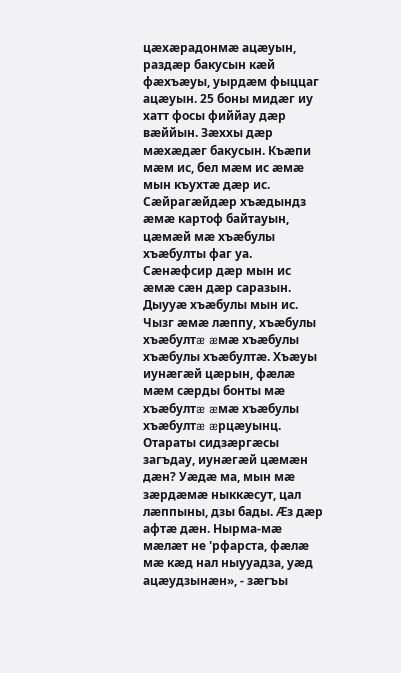цæхæрадонмæ ацæуын, раздæр бакусын кæй фæхъæуы, уырдæм фыццаг ацæуын. 25 боны мидæг иу хатт фосы фиййау дæр вæййын. Зæххы дæр мæхæдæг бакусын. Къæпи мæм ис, бел мæм ис æмæ мын къухтæ дæр ис. Сæйрагæйдæр хъæдындз æмæ картоф байтауын, цæмæй мæ хъæбулы хъæбулты фаг уа. Сæнæфсир дæр мын ис æмæ сæн дæр саразын. Дыууæ хъæбулы мын ис. Чызг æмæ лæппу, хъæбулы хъæбултæ æмæ хъæбулы хъæбулы хъæбултæ. Хъæуы иунæгæй цæрын, фæлæ мæм сæрды бонты мæ хъæбултæ æмæ хъæбулы хъæбултæ æрцæуынц. Отараты сидзæргæсы загъдау, иунæгæй цæмæн дæн? Уæдæ ма, мын мæ зæрдæмæ ныккæсут, цал лæппыны, дзы бады. Æз дæр афтæ дæн. Нырма-мæ мæлæт не 'рфарста, фæлæ мæ кæд нал ныууадза, уæд ацæудзынæн», - зæгъы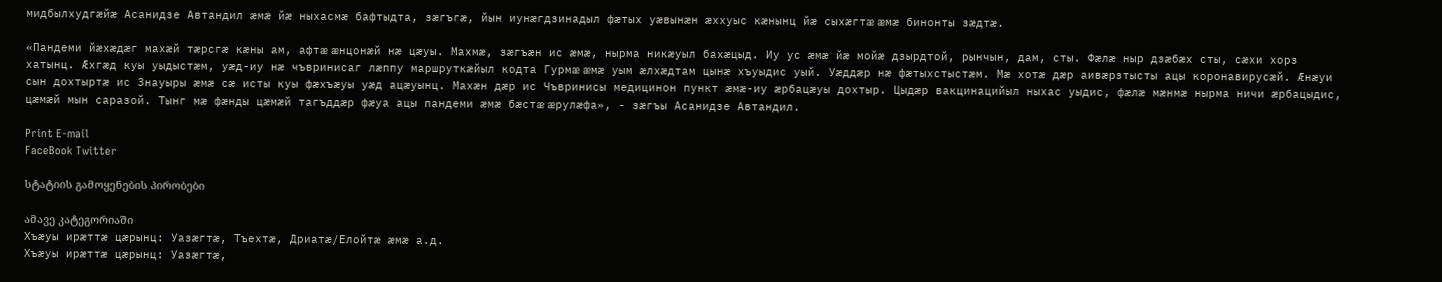мидбылхудгæйæ Асанидзе Автандил æмæ йæ ныхасмæ бафтыдта, зæгъгæ, йын иунæгдзинадыл фæтых уæвынæн æххуыс кæнынц йæ сыхæгтæ æмæ бинонты зæдтæ.

«Пандеми йæхæдæг махæй тæрсгæ кæны ам, афтæ æнцонæй нæ цæуы. Махмæ, зæгъæн ис æмæ, нырма никæуыл бахæцыд. Иу ус æмæ йæ мойæ дзырдтой, рынчын, дам, сты. Фæлæ ныр дзæбæх сты, сæхи хорз хатынц. Æхгæд куы уыдыстæм, уæд-иу нæ чъвринисаг лæппу маршруткæйыл кодта Гурмæ æмæ уым æлхæдтам цынæ хъуыдис уый. Уæддæр нæ фæтыхстыстæм. Мæ хотæ дæр аивæрзтысты ацы коронавирусæй. Æнæуи сын дохтыртæ ис Знауыры æмæ сæ исты куы фæхъæуы уæд ацæуынц. Махæн дæр ис Чъвринисы медицинон пункт æмæ-иу æрбацæуы дохтыр. Цыдæр вакцинацийыл ныхас уыдис, фæлæ мæнмæ нырма ничи æрбацыдис, цæмæй мын саразой. Тынг мæ фæнды цæмæй тагъддæр фæуа ацы пандеми æмæ бæстæ æрулæфа», - зæгъы Асанидзе Автандил.

Print E-mail
FaceBook Twitter

სტატიის გამოყენების პირობები

ამავე კატეგორიაში
Хъӕуы ирӕттӕ цӕрынц: Уазӕгтӕ, Тъехтӕ, Дриатӕ/Елойтӕ ӕмӕ а.д.
Хъӕуы ирӕттӕ цӕрынц: Уазӕгтӕ,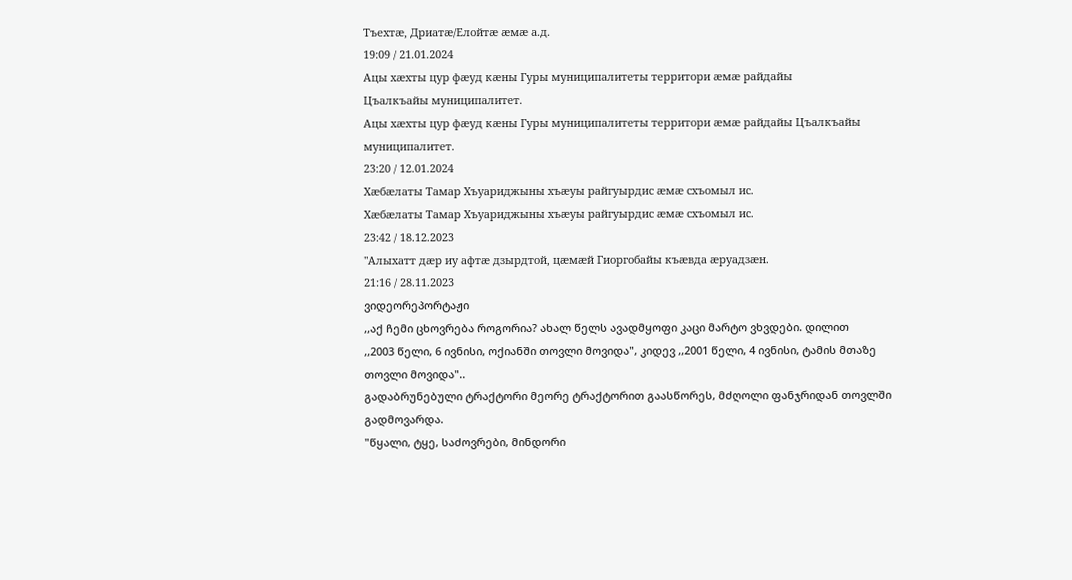Тъехтӕ, Дриатӕ/Елойтӕ ӕмӕ а.д.
19:09 / 21.01.2024
Ацы хæхты цур фæуд кæны Гуры муниципалитеты территори æмæ райдайы
Цъалкъайы муниципалитет.
Ацы хæхты цур фæуд кæны Гуры муниципалитеты территори æмæ райдайы Цъалкъайы муниципалитет.
23:20 / 12.01.2024
Хæбæлаты Тамар Хъуариджыны хъæуы райгуырдис æмæ схъомыл ис.
Хæбæлаты Тамар Хъуариджыны хъæуы райгуырдис æмæ схъомыл ис.
23:42 / 18.12.2023
"Алыхатт дæр иу афтæ дзырдтой, цæмæй Гиоргобайы къæвда æруадзæн.
21:16 / 28.11.2023
ვიდეორეპორტაჟი
,,აქ ჩემი ცხოვრება როგორია? ახალ წელს ავადმყოფი კაცი მარტო ვხვდები. დილით
,,2003 წელი, 6 ივნისი, ოქიანში თოვლი მოვიდა", კიდევ ,,2001 წელი, 4 ივნისი, ტამის მთაზე თოვლი მოვიდა"..
გადაბრუნებული ტრაქტორი მეორე ტრაქტორით გაასწორეს, მძღოლი ფანჯრიდან თოვლში გადმოვარდა.
"წყალი, ტყე, საძოვრები, მინდორი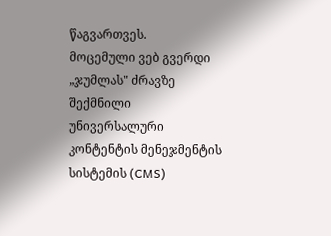წაგვართვეს.
მოცემული ვებ გვერდი „ჯუმლას" ძრავზე შექმნილი უნივერსალური კონტენტის მენეჯმენტის სისტემის (CMS)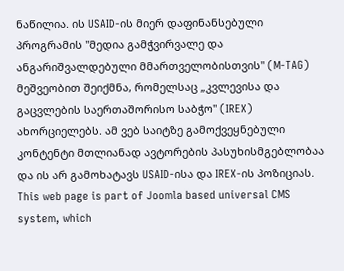ნაწილია. ის USAID-ის მიერ დაფინანსებული პროგრამის "მედია გამჭვირვალე და ანგარიშვალდებული მმართველობისთვის" (M-TAG) მეშვეობით შეიქმნა, რომელსაც „კვლევისა და გაცვლების საერთაშორისო საბჭო" (IREX) ახორციელებს. ამ ვებ საიტზე გამოქვეყნებული კონტენტი მთლიანად ავტორების პასუხისმგებლობაა და ის არ გამოხატავს USAID-ისა და IREX-ის პოზიციას.
This web page is part of Joomla based universal CMS system, which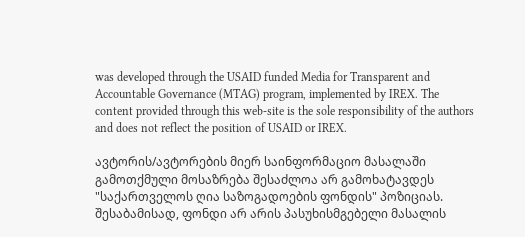was developed through the USAID funded Media for Transparent and Accountable Governance (MTAG) program, implemented by IREX. The content provided through this web-site is the sole responsibility of the authors and does not reflect the position of USAID or IREX.

ავტორის/ავტორების მიერ საინფორმაციო მასალაში გამოთქმული მოსაზრება შესაძლოა არ გამოხატავდეს "საქართველოს ღია საზოგადოების ფონდის" პოზიციას. შესაბამისად, ფონდი არ არის პასუხისმგებელი მასალის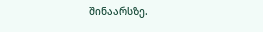შინაარსზე.